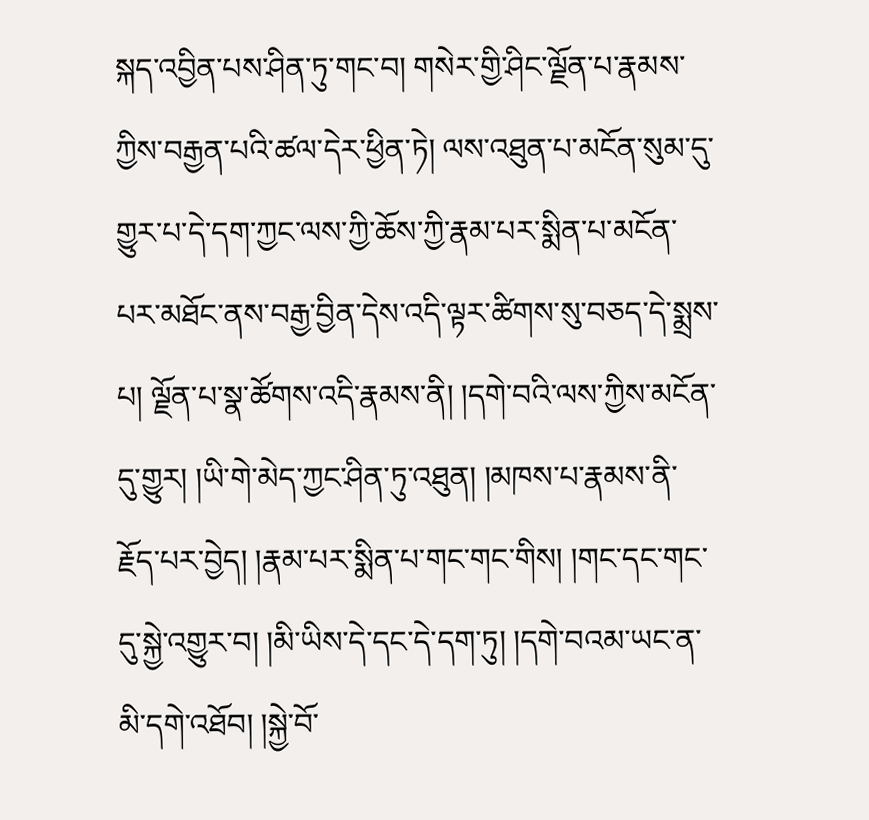སྐད་འབྱིན་པས་ཤིན་ཏུ་གང་བ། གསེར་གྱི་ཤིང་ལྗོན་པ་རྣམས་ཀྱིས་བརྒྱན་པའི་ཚལ་དེར་ཕྱིན་ཏེ། ལས་འཐུན་པ་མངོན་སུམ་དུ་གྱུར་པ་དེ་དག་ཀྱང་ལས་ཀྱི་ཆོས་ཀྱི་རྣམ་པར་སྨིན་པ་མངོན་པར་མཐོང་ནས་བརྒྱ་བྱིན་དེས་འདི་ལྟར་ཚིགས་སུ་བཅད་དེ་སྨྲས་པ། ལྗོན་པ་སྣ་ཚོགས་འདི་རྣམས་ནི། །དགེ་བའི་ལས་ཀྱིས་མངོན་དུ་གྱུར། །ཡི་གེ་མེད་ཀྱང་ཤིན་ཏུ་འཐུན། །མཁས་པ་རྣམས་ནི་རྗོད་པར་བྱེད། །རྣམ་པར་སྨིན་པ་གང་གང་གིས། །གང་དང་གང་དུ་སྐྱེ་འགྱུར་བ། །མི་ཡིས་དེ་དང་དེ་དག་ཏུ། །དགེ་བའམ་ཡང་ན་མི་དགེ་འཐོབ། །སྐྱེ་བོ་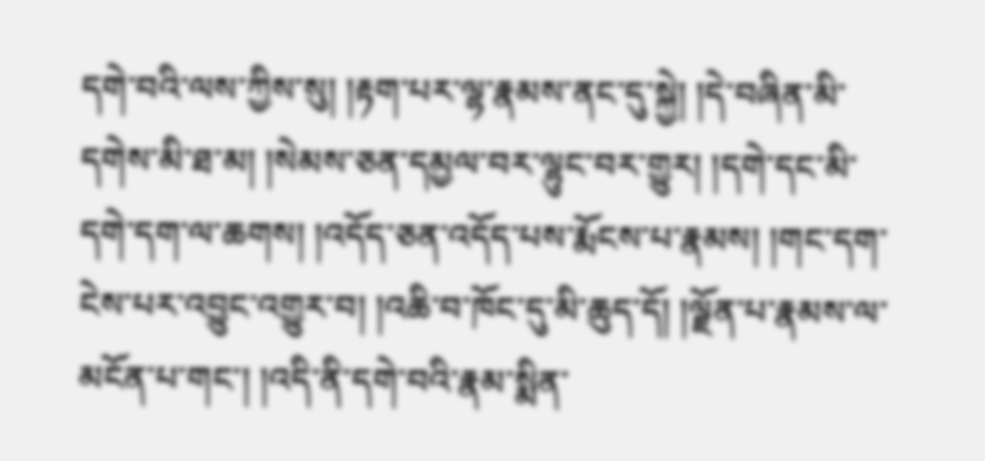དགེ་བའི་ལས་ཀྱིས་སུ། །རྟག་པར་ལྷ་རྣམས་ནང་དུ་སྐྱེ། །དེ་བཞིན་མི་དགེས་མི་ཐ་མ། །སེམས་ཅན་དམྱལ་བར་ལྷུང་བར་གྱུར། །དགེ་དང་མི་དགེ་དག་ལ་ཆགས། །འདོད་ཅན་འདོད་པས་རྨོངས་པ་རྣམས། །གང་དག་ངེས་པར་འབྱུང་འགྱུར་བ། །འཆི་བ་ཁོང་དུ་མི་ཆུད་དོ། །ལྗོན་པ་རྣམས་ལ་མངོན་པ་གང་། །འདི་ནི་དགེ་བའི་རྣམ་སྨིན་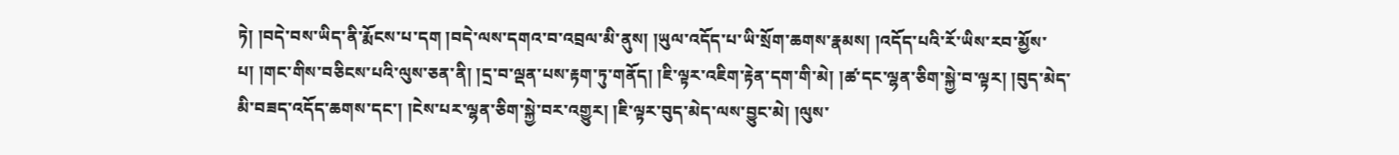ཏེ། །བདེ་བས་ཡིད་ནི་རྨོངས་པ་དག །བདེ་ལས་དགའ་བ་འབྲལ་མི་ནུས། །ཡུལ་འདོད་པ་ཡི་སྲོག་ཆགས་རྣམས། །འདོད་པའི་རོ་ཡིས་རབ་མྱོས་པ། །གང་གིས་བཅིངས་པའི་ལུས་ཅན་ནི། །དྲ་བ་ལྡན་པས་རྟག་ཏུ་གནོད། །ཇི་ལྟར་འཇིག་རྟེན་དག་གི་མེ། །ཚ་དང་ལྷན་ཅིག་སྐྱེ་བ་ལྟར། །བུད་མེད་མི་བཟད་འདོད་ཆགས་དང་། །ངེས་པར་ལྷན་ཅིག་སྐྱེ་བར་འགྱུར། །ཇི་ལྟར་བུད་མེད་ལས་བྱུང་མེ། །ལུས་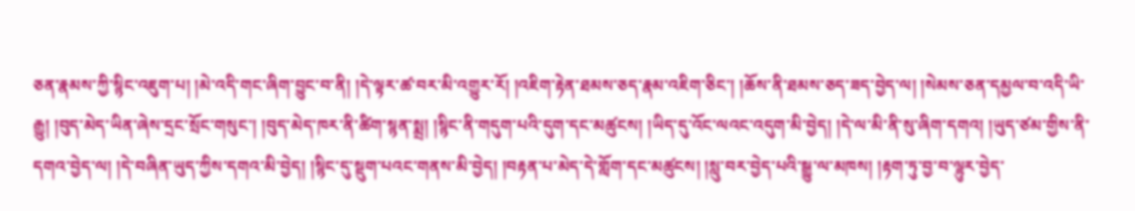ཅན་རྣམས་ཀྱི་སྙིང་འཇུག་པ། །མེ་འདི་གང་ཞིག་བྱུང་བ་ནི། །དེ་ལྟར་ཚ་བར་མི་འགྱུར་རོ། །འཇིག་རྟེན་ཐམས་ཅད་རྣམ་འཇིག་ཅིང་། །ཆོས་ནི་ཐམས་ཅད་ཟད་བྱེད་ལ། །སེམས་ཅན་དམྱལ་བ་འདི་ཡི་རྒྱུ། །བུད་མེད་ཡིན་ཞེས་དྲང་སྲོང་གསུང་། །བུད་མེད་ཁར་ནི་ཚིག་སྙན་སྨྲ། །སྙིང་ནི་གདུག་པའི་དུག་དང་མཚུངས། །ཡིད་དུ་འོང་ལའང་འདུག་མི་བྱེད། །དེ་ལ་མི་ནི་སུ་ཞིག་དགའ། །ཡུད་ཙམ་གྱིས་ནི་དགའ་བྱེད་ལ། །དེ་བཞིན་ཡུད་ཀྱིས་དགའ་མི་བྱེད། །སྙིང་དུ་སྡུག་པའང་གནས་མི་བྱེད། །བརྟན་པ་མེད་དེ་གློག་དང་མཚུངས། །སླུ་བར་བྱེད་པའི་སྒྱུ་ལ་མཁས། །རྟག་ཏུ་བྱ་བ་ལྷུར་བྱེད་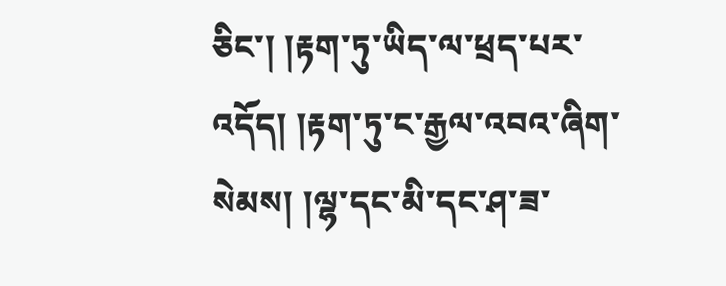ཅིང་། །རྟག་ཏུ་ཡིད་ལ་ཕྲད་པར་འདོད། །རྟག་ཏུ་ང་རྒྱལ་འབའ་ཞིག་སེམས། །ལྷ་དང་མི་དང་ཤ་ཟ་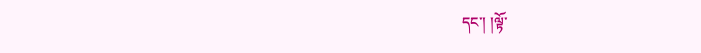དང་། །ལྟོ་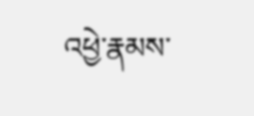འཕྱེ་རྣམས་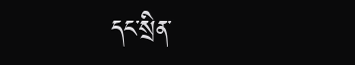དང་སྲིན་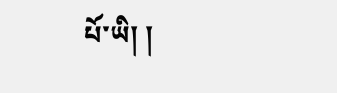པོ་ཡི། །